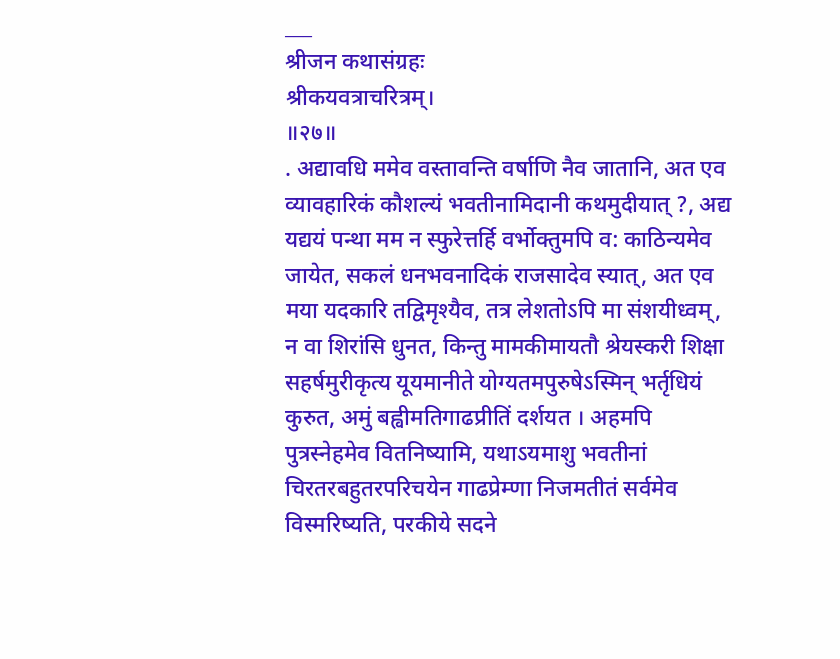___
श्रीजन कथासंग्रहः
श्रीकयवत्राचरित्रम्।
॥२७॥
. अद्यावधि ममेव वस्तावन्ति वर्षाणि नैव जातानि, अत एव व्यावहारिकं कौशल्यं भवतीनामिदानी कथमुदीयात् ?, अद्य यद्ययं पन्था मम न स्फुरेत्तर्हि वर्भोक्तुमपि व: काठिन्यमेव जायेत, सकलं धनभवनादिकं राजसादेव स्यात्, अत एव मया यदकारि तद्विमृश्यैव, तत्र लेशतोऽपि मा संशयीध्वम्, न वा शिरांसि धुनत, किन्तु मामकीमायतौ श्रेयस्करी शिक्षा सहर्षमुरीकृत्य यूयमानीते योग्यतमपुरुषेऽस्मिन् भर्तृधियं कुरुत, अमुं बह्वीमतिगाढप्रीतिं दर्शयत । अहमपि पुत्रस्नेहमेव वितनिष्यामि, यथाऽयमाशु भवतीनां चिरतरबहुतरपरिचयेन गाढप्रेम्णा निजमतीतं सर्वमेव विस्मरिष्यति, परकीये सदने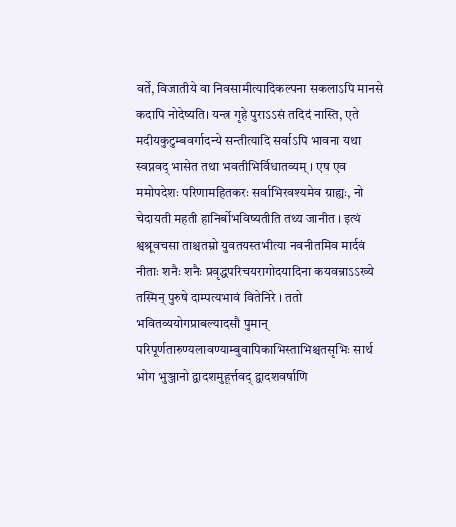वर्ते, विजातीये वा निवसामीत्यादिकल्पना सकलाऽपि मानसे कदापि नोदेष्यति। यन्त्र गृहे पुराऽऽसं तदिदं नास्ति, एते मदीयकुटुम्बवर्गादन्ये सन्तीत्यादि सर्वाऽपि भावना यथा स्वप्नवद् भासेत तथा भवतीभिर्विधातव्यम् । एष एव ममोपदेशः परिणामहितकरः सर्वाभिरवश्यमेव ग्राह्यः, नो चेदायती महती हानिर्बोभविष्यतीति तथ्य जानीत । इत्थं श्वश्रूवचसा ताश्चतम्रो युवतयस्तभीत्या नवनीतमिव मार्दवं नीताः शनैः शनैः प्रवृद्धपरिचयरागोदयादिना कयवन्नाऽऽख्ये तस्मिन् पुरुषे दाम्पत्यभावं वितेनिरे । ततो भवितव्ययोगप्राबल्यादसौ पुमान् परिपूर्णतारुण्यलावण्याम्बुवापिकाभिस्ताभिश्चतसृभिः सार्थ भोग भुञ्जानो द्वादशमुहूर्त्तवद् द्वादशवर्षाणि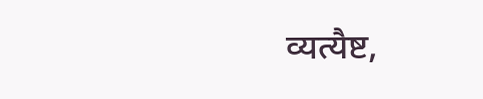व्यत्यैष्ट,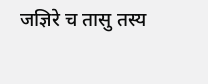जज्ञिरे च तासु तस्य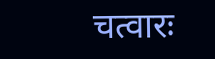चत्वारः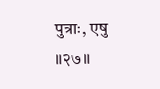पुत्राः, एषु
॥२७॥